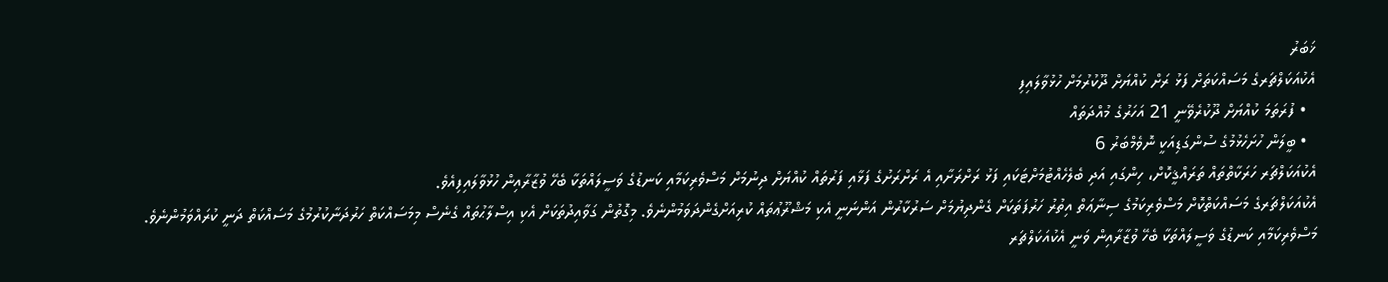ޚަބަރު
އެކުއަކަލްޗަރގެ މަސައްކަތަށް ފަޅު ރަށް ކުއްޔަށް ދޫކުރުމަށް ހުޅުވާލައިފި
  • ފުރަތަމަ ކުއްޔަށް ދޫކުރެވޭނީ 21 އަހަރުގެ މުއްދަތައް
  • ބީލަން ހުށަހެޅުމުގެ ސުންގަޑިއަކީ ނޮވެމްބަރު 6
އެކުއަކަލްޗަރ ހަރަކާތްތައް ތަރައްޤީކޮށް، ހިންގައި އަދި ބެލެހެއްޓުމަށްޓަކައި ފަޅު ރަށްރަށާއި އެ ރަށްރަށުގެ ފަޅާއި ފަރުތައް ކުއްޔަށް ދިނުމަށް މަސްވެރިކަމާއި ކަނޑުގެ ވަސީލައްތަކާ ބެހޭ ވުޒާރާއިން ހުޅުވާލައިފިއެވެ.
އެކުއަކަލްޗަރގެ މަސައްކަތްކޮށް މަސްވެރިކަމުގެ ސިނާޢަތް އިތުރު ހަރުފަތަކަށް ގެންދިޔުމަށް ސަރުކާރުން އަންނަނީ އެކި މަޝްރޫޢުތައް ކުރިއަށްގެންދަވަމުންނެވެ. މިގޮތުން ގަވާއިދުތަކަށް އެކި އިސްލާޙުތައް ގެނެސް މިމަސައްކަތް ހަރުދަނާކުރުމުގެ މަސައްކަތް ދަނީ ކުރައްވަމުންނެވެ.
މަސްވެރިކަމާއި ކަނޑުގެ ވަސީލައްތަކާ ބެހޭ ވުޒާރާއިން ވަނީ އެކުއަކަލްޗަރ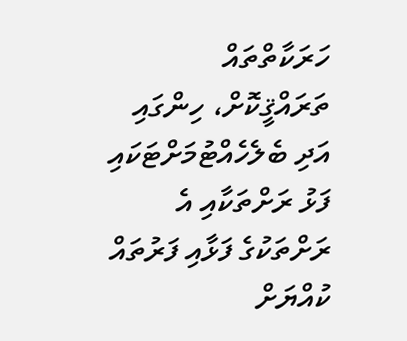ހަރަކާތްތައް ތަރައްޤީކޮށް، ހިންގައި އަދި ބެލެހެއްޓުމަށްޓަކައި ފަޅު ރަށްތަކާއި އެ ރަށްތަކުގެ ފަޅާއި ފަރުތައް ކުއްޔަށް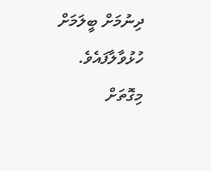ދިނުމަށް ބީލަމަށް ހުޅުވާލާފައެވެ. މިގޮތަށް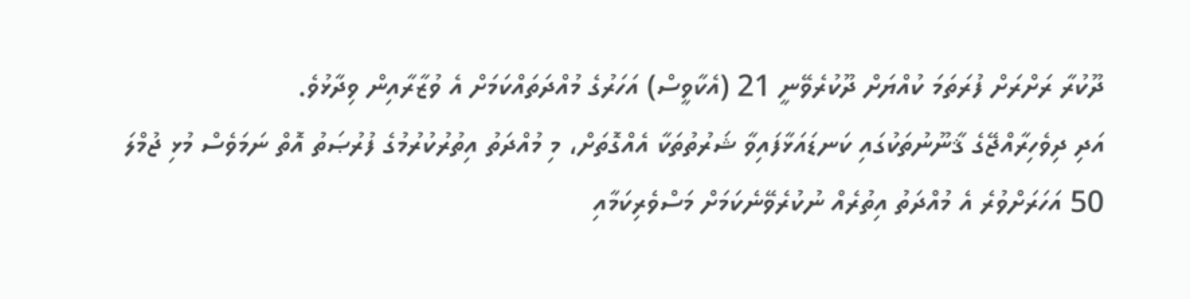ދޫކުރާ ރަށްރަށް ފުރަތަމަ ކުއްޔަށް ދޫކުރެވޭނީ 21 (އެކާވީސް) އަހަރުގެ މުއްދަތައްކަމަށް އެ ވުޒާރާއިން ވިދާޅުވެ.
އަދި ދިވެހިރާއްޖޭގެ ޤާނޫނުތަކުގައި ކަނޑައަޅާފައިވާ ޝަރުތުތަކާ އެއްގޮތަށް، މި މުއްދަތު އިތުރުކުރުމުގެ ފުރުޞަތު އޮތް ނަމަވެސް މުޅި ޖުމްލަ 50 އަހަރަށްވުރެ އެ މުއްދަތު އިތުރެއް ނުކުރެވޭނެކަމަށް މަސްވެރިކަމާއި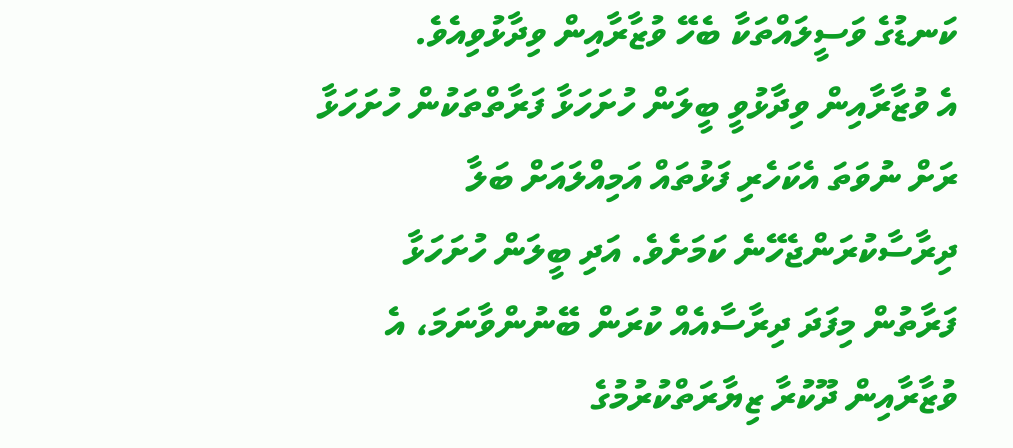ކަނޑުގެ ވަސީލައްތަކާ ބެހޭ ވުޒާރާއިން ވިދާޅުވިއެވެ.
އެ ވުޒާރާއިން ވިދާޅުވީ ބީލަން ހުށަހަޅާ ފަރާތްތަކުން ހުށަހަޅާ ރަށް ނުވަތަ އެކަހެރި ފަޅުތައް އަމިއްލައަށް ބަލާ ދިރާސާކުރަންޖެހޭނެ ކަމަށެވެ. އަދި ބީލަން ހުށަހަޅާ ފަރާތުން މިފަދަ ދިރާސާއެއް ކުރަން ބޭނުންވާނަމަ، އެ ވުޒާރާއިން ދޫކުރާ ޒިޔާރަތްކުރުމުގެ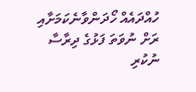ހުއްދައެއް ހޯދަންވާނެކަމަށާއި ރަށް ނުވަތަ ފަޅުގެ ދިރާސާ ނުކުރި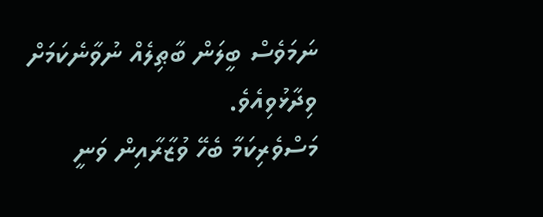ނަމަވެސް ބީލަން ބާޠިލެއް ނުވާނެކަމަށް ވިދާޅުވިއެވެ.
މަސްވެރިކަމާ ބެހޭ ވުޒާރާއިން ވަނީ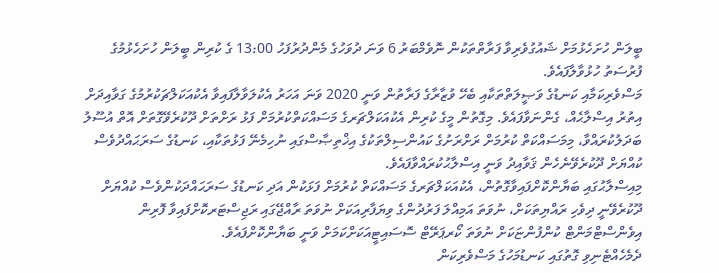ބީލަން ހުށަހެޅުމަށް ޝައުގުވެރިވާ ފަރާތްތަކުން ނޮވެމްބަރު 6 ވަނަ ދުވަހުގެ މެންދުރުފަހު 13:00 ގެ ކުރިން ބީލަން ހުށަހެޅުމުގެ ފުރުސަތު ހުޅުވާލާފައެވެ.
މަސްވެރިކަމާއި ކަނޑުގެ ވަޞީލަތްތަކާއި ބެހޭ ވުޒާރާގެ ފަރާތުން ވަނީ 2020 ވަނަ އަހަރު އެކުލަވާލާފައިވާ އެކުއަކަލްޗަކުރުމުގެ ގަވާއިދަށް އިތުރު އިސްލާޙެއް، ގެންނަވާފައެވެ. މިގޮތުން މީގެ ކުރިން އެކުއަކަލްޗަރގެ މަސައްކަތްކުރުމަށް ފަޅު ރަށްތަށް ދޫކުރެވޭގޮތަށް އޮތް އުސޫލު ބަދަލުކުރައްވާ، މިމަސައްކަތް ކުރުމަށް ރަށްރަށުގެ ކައުންސިލްތަކުގެ އިޚްތިޞާސްގައި ނުހިމެނޭ ފަޅުތަކާއި، ކަނޑުގެ ސަރަޙައްދުވެސް ކުއްޔަށް ދޫކުރެވޭނެހެން ޤަވާއިދު ވަނީ އިސްލާޙުކުރައްވާފައެވެ.
މިއިސްލާޙުގައި ބަޔާންކޮށްފައިވާގޮތުން، އެކުއަކަލްޗަރގެ މަސައްކަތް ކުރުމަށް ފަޅަކުން އަދި ކަނޑުގެ ސަރަޙައްދަކުންވެސް ކުއްޔަށް ދޫކުރެވޭނީ ދިވެހި ރައްޔިތަކަށް، ނުވަތަ އަމިއްލަ ފަރުދުންގެ ވިޔަފާރިއަކަށް ނުވަތަ ރާއްޖޭގައި ރަޖިސްޓަރކޮށްފައިވާ ފޮރިން އިވެންސްޓްމަންޓް ކުންފުންޏަކަށް ނުވަތަ ކޯރޕަރޭޓް ސޮސައިޓީއަކަށްކަމަށް ވަނީ ބަޔާންކޮށްފައެވެ.
ދެމެހެއްޓެނިވި ގޮތުގައި ކަނޑުމަހުގެ މަސްވެރިކަން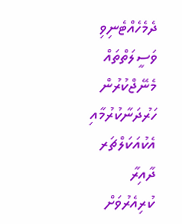ދެމެހެއްޓެނިވި ވަސީލަތްތައް މެނޭޖްކުރުން ހަރުދަނާކުރުމާއި އެކުއަކަލްޗަރ ދާއިރާ ކުރިއެރުވަށް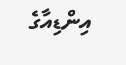އިންޑިއާގެ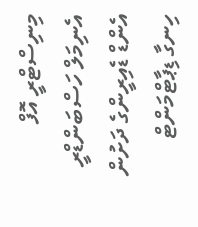މިނިސްޓްރީ އޮފް އެނިމަލް ހަސްބަންޑްރީ އެންޑް ޑެއިރީންގެ ދަށުން ހިނގާ ޑިޕާޓްމަންޓް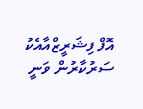އޮފް ފިޝަރީޒްއާއެކު ސަރުކާރުން ވަނީ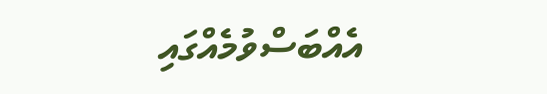އެއްބަސްވުމެއްގައި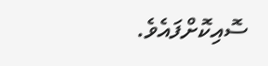ސޮއިކޮށްފައެވެ.